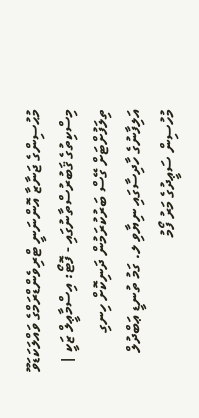މުޙުސިންގެ ޖަނާޒާ އޮންނަނީ ޓްރިވެންޑްރަމްގެ ވައްލަކަޑަވޫ މިސްކިތުގެ ޤަބުރުސްތާނުގައި - ފޮޓޯ: އިސްމާޢީލް ޒަކީ |
ތިލަފުށްޓަށް ގޭސް ބަރުކުރަމުން ދަނިކޮށް ހިނގި އަލިފާނުގެ ހާދިސާގައި ނިޔާވި ލ. ގަމު ތުނޑީ ޢަބްދުލް މުހުސިން ސަޢީދުގެ މަރު ފޯމު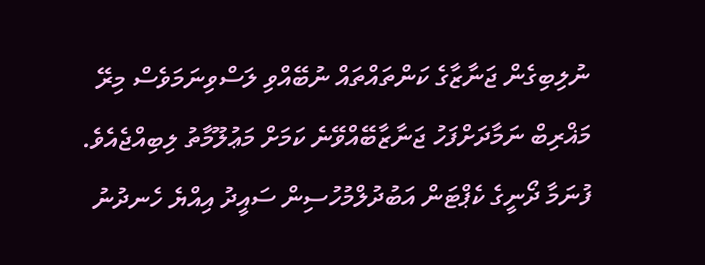ނުލިބިގެން ޖަނާޒާގެ ކަންތައްތައް ނުބޭއްވި ލަސްވިނަމަވެސް މިރޭ މަޣްރިބް ނަމާދަށްފަހު ޖަނާޒާބޭއްވޭނެ ކަމަށް މަޢުލޫމާތު ލިބިއްޖެއެވެ.
ފުނަމާ ދޯނީގެ ކެޕްޓަން އަބުދުލްމުހުސިން ސައީދު އިއްޔެ ހެނދުނު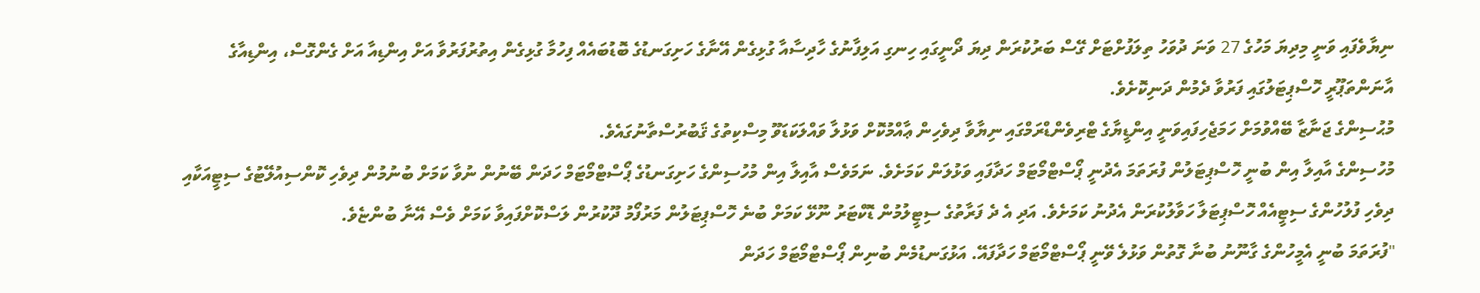ނިޔާވެފައި ވަނީ މިދިޔަ މަހުގެ 27 ވަނަ ދުވަހު ތިލަފުށްޓަށް ގޭސް ބަރުކުރަން ދިޔަ ދޯނީގައި ހިނގި އަލިފާނުގެ ހާދިސާއާ ގުޅިގެން އޭނާގެ ހަށިގަނޑުގެ ބޮޑުބައެއް ފިހުމާ ގުޅިގެން އިތުރުފަރުވާ އަށް އިންޑިއާ އަށް ގެންގޮސް، އިންޑިއާގެ އާނަންތަޕޫރީ ހޮސްޕިޓަލުގައި ފަރުވާ ދެމުން ދަނިކޮށެވެ.
މުޙުސިންގެ ޖަނާޒާ ބޭއްވުމަށް ހަމަޖެހިފައިވަނީ އިންޑީޔާގެ ޓްރިވެންޑްރަމްގައި ނިޔާވާ ދިވެހިން ޢާއްމުކޮށް ވަޅުލާ ވައްލަކަޑަވޫ މިސްކިތުގެ ޤަބުރުސްތާނުގައެވެ.
މުހުސިންގެ އާއިލާ އިން ބުނީ ހޮސްޕިޓަލުން ފުރަތަމަ އެދުނީ ޕޯސްޓްމޯޓަމް ހަދާފައި ވަޅުލަން ކަމަށެވެ. ނަމަވެސް އާއިލާ އިން މުހުސިންގެ ހަށިގަނޑުގެ ޕޯސްޓްމޯޓަމް ހަދަން ބޭނުން ނުވާ ކަމަށް ބުނުމުން ދިވެހި ކޮންސިއުލޭޓުގެ ސިޓީއަކާއި ދިވެހި ފުލުހުންގެ ސިޓީއެއް ހޮސްޕިޓަލާ ހަވާލުކުރަން އެދުނު ކަމަށެވެ. އަދި އެ ދެ ފަރާތުގެ ސިޓީލުމުން ޑޮކްޓަރު ނޫޅޭ ކަމަށް ބުނެ ހޮސްޕިޓަލުން މަރުފޯމު ދޫކުރުން ލަސްކޮށްފައިވާ ކަމަށް ވެސް އޭނާ ބުންޏެވެ.
"ފުރަތަމަ ބުނީ އެމީހުންގެ ގާނޫނު ބުނާ ގޮތުން ވަޅުލެ ވޭނީ ޕޯސްޓްމޯޓަމް ހަދާފައޭ. އަޅުގަނޑުމެން ބުނިން ޕޯސްޓްމޯޓަމް ހަދަން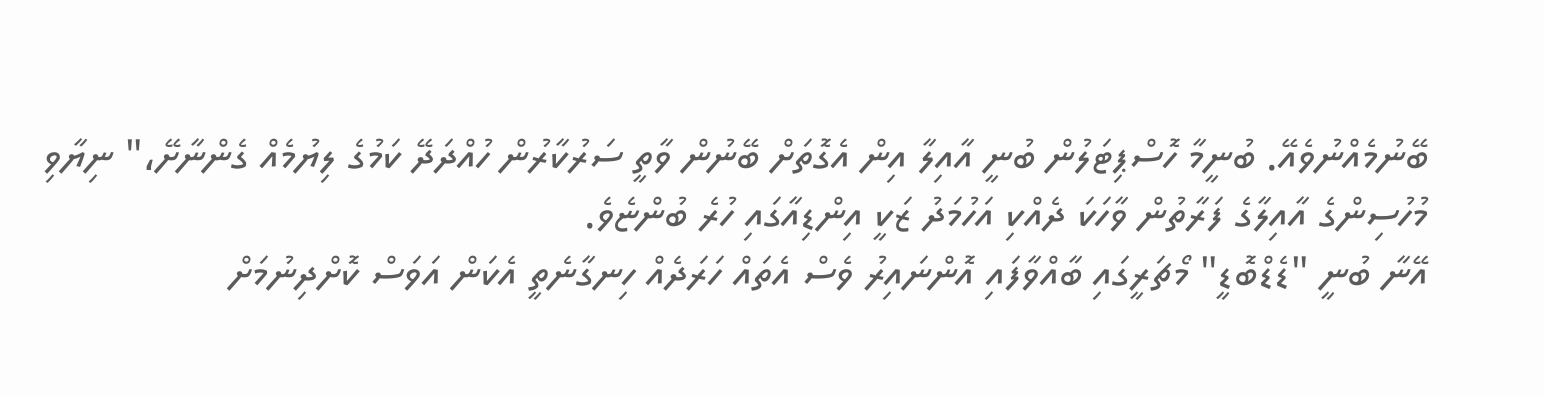ބޭނުމެއްނުވެއޭ. ބުނީމާ ހޮސްޕިޓަލުން ބުނީ އާއިލާ އިން އެގޮތަށް ބޭނުން ވާތީ ސަރުކާރުން ހުއްދަދޭ ކަމުގެ ލިޔުމެއް ގެންނާށޭ،" ނިޔާވި މުހުސިންގެ އާއިލާގެ ފަރާތުން ވާހަކަ ދެއްކި އަހުމަދު ޒަކީ އިންޑިއާގައި ހުރެ ބުންޏެވެ.
އޭނާ ބުނީ "ޑެޑްބޮޑީ" މޯޗަރީގައި ބާއްވާފައި އޮންނައިރު ވެސް އެތައް ހަރަދެއް ހިނގާނެތީ އެކަން އަވަސް ކޮށްދިނުމަށް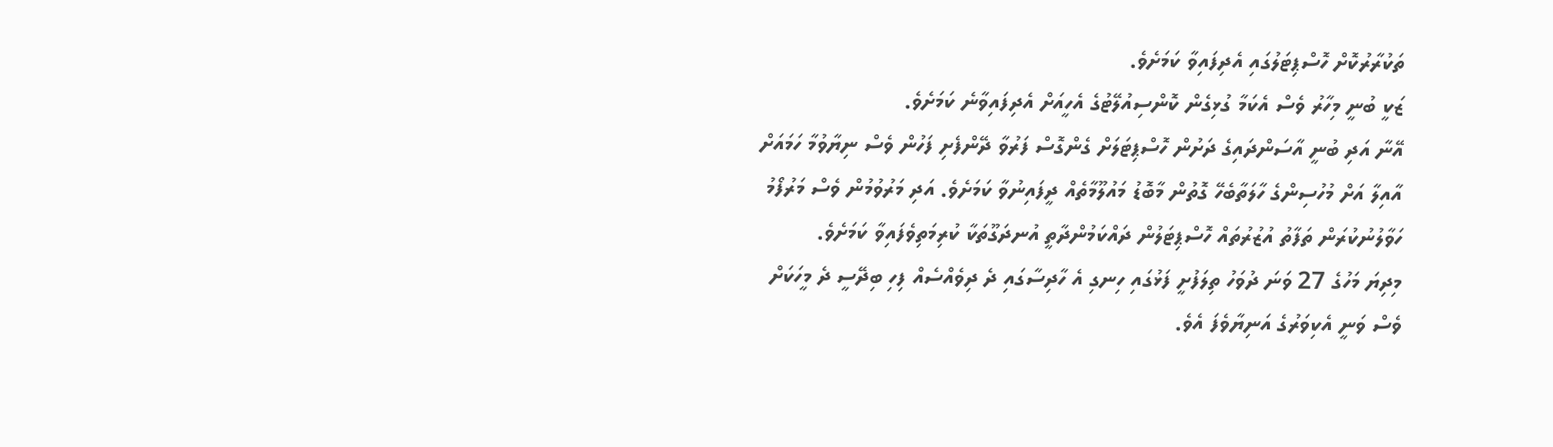ތަކުރާރުކޮށް ހޮސްޕިޓަލުގައި އެދިފައިވާ ކަމަށެވެ.
ޒަކީ ބުނީ މިހާރު ވެސް އެކަމާ ގުޅިގެން ކޮންސިއުލޭޓުގެ އެހީއަށް އެދިފައިވާނެ ކަމަށެވެ.
އޭނާ އަދި ބުނީ އާސަންދައިގެ ދަށުން ހޮސްޕިޓަލަށް ގެންގޮސް ފަރުވާ ދޭންފެށި ފަހުން ވެސް ނިޔާވުމާ ހަމައަށް އާއިލާ އަށް މުހުސިންގެ ހާލަތާބެހޭ ގޮތުން މާބޮޑު މައުލޫމާތެއް ދީފައިނުވާ ކަމަށެވެ. އަދި މަރުވުމުން ވެސް މަރުފޯމު ހަވާލުނުކުރަން ތަފާތު އުޒުރުތައް ހޮސްޕިޓަލުން ދައްކަމުންދާތީ އުނދަގޫތަކާ ކުރިމަތިވެފައިވާ ކަމަށެވެ.
މިދިޔަ މަހުގެ 27 ވަނަ ދުވަހު ތިލަފުށީ ފަޅުގައި ހިނގި އެ ހާދިސާގައި ދެ ދިވެއްސެއް ފިހި ބިދޭސީ ދެ މީހަކަށް ވެސް ވަނީ އެކިވަރުގެ އަނިޔާވެފަ އެވެ.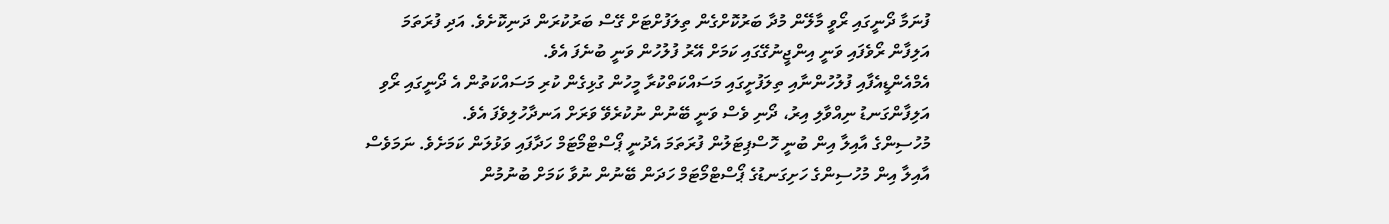ފުނަމާ ދޯނީގައި ރޯވީ މާލޭން މުދާ ބަރުކޮށްގެން ތިލަފުށްޓަށް ގޭސް ބަރުކުރަން ދަނިކޮށެވެ. އަދި ފުރަތަމަ އަލިފާން ރޯވެފައި ވަނީ އިންޖީނުގޭގައި ކަމަށް އޭރު ފުލުހުން ވަނީ ބުނެފަ އެވެ.
އެމްއެންޑީއެފާއި ފުލުހުންނާއި ތިލަފުށީގައި މަސައްކަތްކުރާ މީހުން ގުޅިގެން ކުރި މަސައްކަތުން އެ ދޯނީގައި ރޯވި އަލިފާންގަނޑު ނިއްވާލި އިރު، ދޯނި ވެސް ވަނީ ބޭނުން ނުކުރެވޭ ވަރަށް އަނދާހުލިވެފަ އެވެ.
މުހުސިންގެ އާއިލާ އިން ބުނީ ހޮސްޕިޓަލުން ފުރަތަމަ އެދުނީ ޕޯސްޓްމޯޓަމް ހަދާފައި ވަޅުލަން ކަމަށެވެ. ނަމަވެސް އާއިލާ އިން މުހުސިންގެ ހަށިގަނޑުގެ ޕޯސްޓްމޯޓަމް ހަދަން ބޭނުން ނުވާ ކަމަށް ބުނުމުން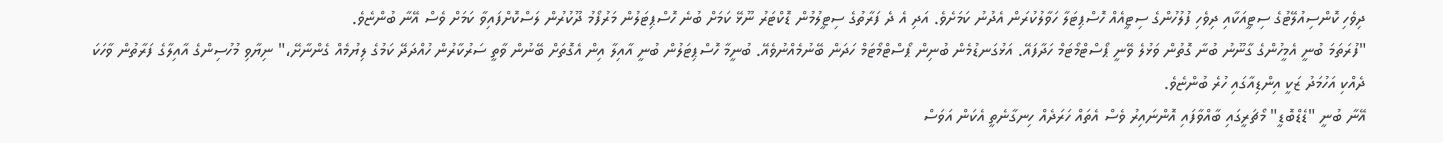ދިވެހި ކޮންސިއުލޭޓުގެ ސިޓީއަކާއި ދިވެހި ފުލުހުންގެ ސިޓީއެއް ހޮސްޕިޓަލާ ހަވާލުކުރަން އެދުނު ކަމަށެވެ. އަދި އެ ދެ ފަރާތުގެ ސިޓީލުމުން ޑޮކްޓަރު ނޫޅޭ ކަމަށް ބުނެ ހޮސްޕިޓަލުން މަރުފޯމު ދޫކުރުން ލަސްކޮށްފައިވާ ކަމަށް ވެސް އޭނާ ބުންޏެވެ.
"ފުރަތަމަ ބުނީ އެމީހުންގެ ގާނޫނު ބުނާ ގޮތުން ވަޅުލެ ވޭނީ ޕޯސްޓްމޯޓަމް ހަދާފައޭ. އަޅުގަނޑުމެން ބުނިން ޕޯސްޓްމޯޓަމް ހަދަން ބޭނުމެއްނުވެއޭ. ބުނީމާ ހޮސްޕިޓަލުން ބުނީ އާއިލާ އިން އެގޮތަށް ބޭނުން ވާތީ ސަރުކާރުން ހުއްދަދޭ ކަމުގެ ލިޔުމެއް ގެންނާށޭ،" ނިޔާވި މުހުސިންގެ އާއިލާގެ ފަރާތުން ވާހަކަ ދެއްކި އަހުމަދު ޒަކީ އިންޑިއާގައި ހުރެ ބުންޏެވެ.
އޭނާ ބުނީ "ޑެޑްބޮޑީ" މޯޗަރީގައި ބާއްވާފައި އޮންނައިރު ވެސް އެތައް ހަރަދެއް ހިނގާނެތީ އެކަން އަވަސް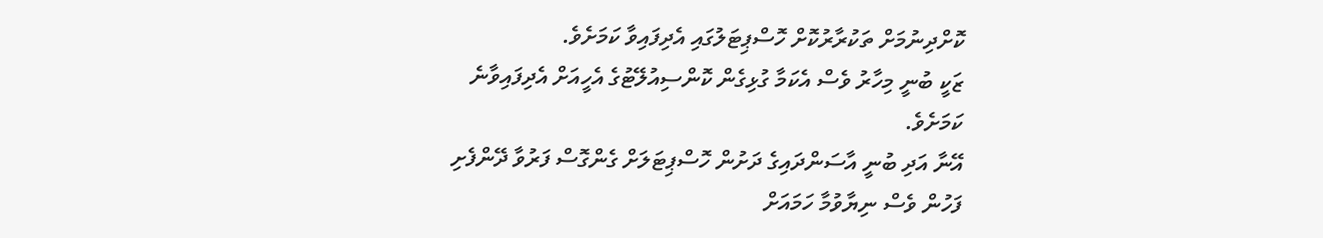ކޮށްދިނުމަށް ތަކުރާރުކޮށް ހޮސްޕިޓަލުގައި އެދިފައިވާ ކަމަށެވެ.
ޒަކީ ބުނީ މިހާރު ވެސް އެކަމާ ގުޅިގެން ކޮންސިއުލޭޓުގެ އެހީއަށް އެދިފައިވާނެ ކަމަށެވެ.
އޭނާ އަދި ބުނީ އާސަންދައިގެ ދަށުން ހޮސްޕިޓަލަށް ގެންގޮސް ފަރުވާ ދޭންފެށި ފަހުން ވެސް ނިޔާވުމާ ހަމައަށް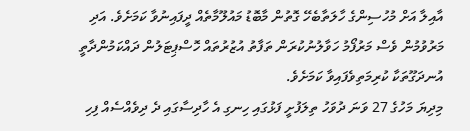އާއިލާ އަށް މުހުސިންގެ ހާލަތާބެހޭ ގޮތުން މާބޮޑު މައުލޫމާތެއް ދީފައިނުވާ ކަމަށެވެ. އަދި މަރުވުމުން ވެސް މަރުފޯމު ހަވާލުނުކުރަން ތަފާތު އުޒުރުތައް ހޮސްޕިޓަލުން ދައްކަމުންދާތީ އުނދަގޫތަކާ ކުރިމަތިވެފައިވާ ކަމަށެވެ.
މިދިޔަ މަހުގެ 27 ވަނަ ދުވަހު ތިލަފުށީ ފަޅުގައި ހިނގި އެ ހާދިސާގައި ދެ ދިވެއްސެއް ފިހި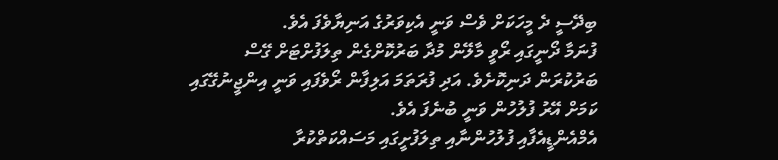ބިދޭސީ ދެ މީހަކަށް ވެސް ވަނީ އެކިވަރުގެ އަނިޔާވެފަ އެވެ.
ފުނަމާ ދޯނީގައި ރޯވީ މާލޭން މުދާ ބަރުކޮށްގެން ތިލަފުށްޓަށް ގޭސް ބަރުކުރަން ދަނިކޮށެވެ. އަދި ފުރަތަމަ އަލިފާން ރޯވެފައި ވަނީ އިންޖީނުގޭގައި ކަމަށް އޭރު ފުލުހުން ވަނީ ބުނެފަ އެވެ.
އެމްއެންޑީއެފާއި ފުލުހުންނާއި ތިލަފުށީގައި މަސައްކަތްކުރާ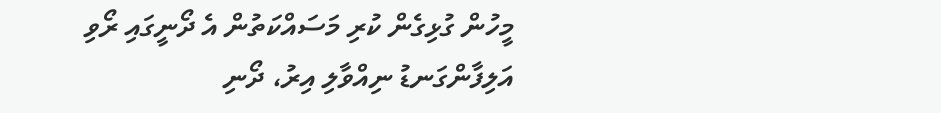މީހުން ގުޅިގެން ކުރި މަސައްކަތުން އެ ދޯނީގައި ރޯވި އަލިފާންގަނޑު ނިއްވާލި އިރު، ދޯނި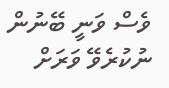ވެސް ވަނީ ބޭނުން ނުކުރެވޭ ވަރަށް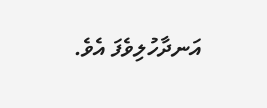އަނދާހުލިވެފަ އެވެ.